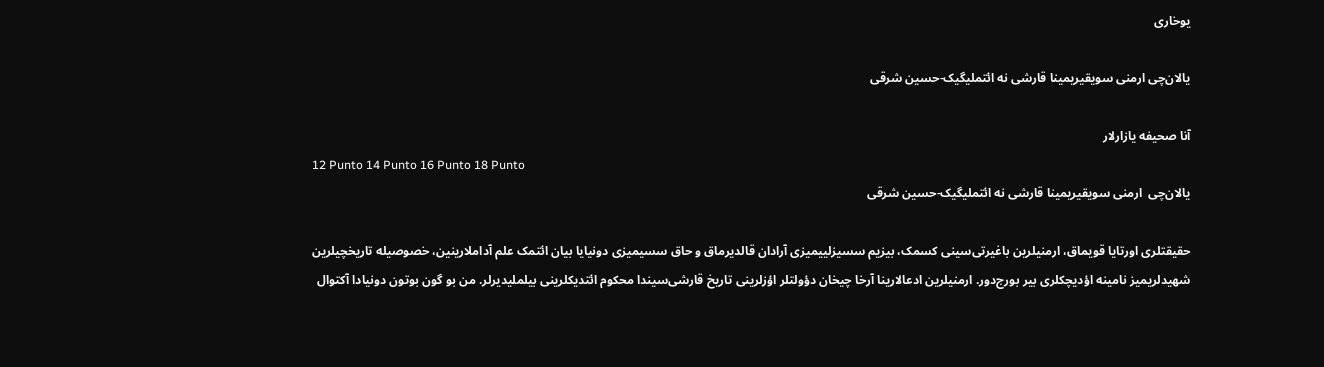یوخاری

یالان‌چی ارمنی سویقیریمینا قارشی نه ائتملیگیک-حسین شرقی

آنا صحیفه یازارلار
12 Punto 14 Punto 16 Punto 18 Punto
یالان‌چی  ارمنی سویقیریمینا قارشی نه ائتملیگیک-حسین شرقی

حقیقتلری اورتایا قویماق، ارمنیلرین باغیرتی‌سینی کسمک، بیزیم سسیزلییمیزی آرادان قالدیرماق و حاق سسیمیزی دونیایا بیان ائتمک علم آداملارینین، خصوصیله تاریخچیلرین شهیدلریمیز نامینه اؤدیچکلری بیر بورج‌دور. ارمنیلرین ادعالارینا آرخا چیخان دؤولتلر اؤزلرینی تاریخ قارشی‌سیندا محکوم ائتدیکلرینی بیلملیدیرلر. من بو گون بوتون دونیادا آکتوال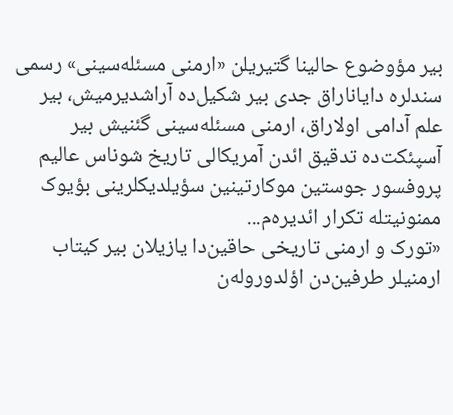بیر مؤوضوع حالینا گتیریلن «ارمنی مسئله‌سینی» رسمی سندلره دایاناراق جدی بیر شکیل‌ده آراشدیرمیش، بیر علم آدامی اولاراق، ارمنی مسئله‌سینی گئنیش بیر آسپئکت‌ده تدقیق ائد‌ن آمریکالی تاریخ شوناس عالیم پروفسور جوستین موکارتینین سؤیلدیکلرینی بؤیوک ممنونیتله تکرار ائدیره‌م...
«تورک و ارمنی تاریخی حاقین‌دا یازیلان بیر کیتاب ارمنیلر طرفین‌دن اؤلدوروله‌ن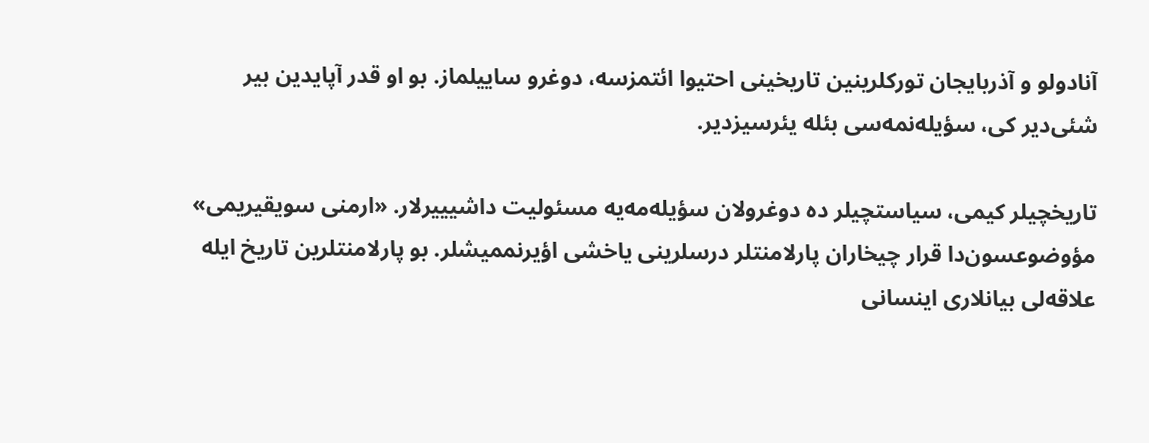آنادولو و آذربایجان تورکلرینین تاریخینی احتیوا ائتمزسه، دوغرو ساییلماز. بو او قدر آپایدین بیر شئی‌دیر کی، سؤیله‌نمه‌سی بئله یئرسیزدیر.

تاریخچیلر کیمی، سیاستچیلر ده دوغرولان سؤیله‌مه‌یه مسئولیت داشیییرلار. «ارمنی سویقیریمی» مؤوضوعسون‌دا قرار چیخاران پارلامنتلر درسلرینی یاخشی اؤیرنممیشلر. بو پارلامنتلرین تاریخ ایله علاقه‌لی بیانلاری اینسانی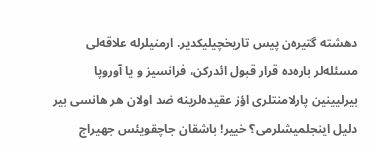دهشته گتیره‌ن پیس تاریخچیلیکدیر. ارمنیلرله علاقه‌لی مسئله‌لر باره‌ده قرار قبول ائدرکن، فرانسیز و یا آوروپا بیرلیینین پارلامنتلری اؤز عقیده‌لرینه ضد اولان هر هانسی بیر دلیل اینجلمیشلرمی؟ خییر! باشقان جاچقویئس جهیراج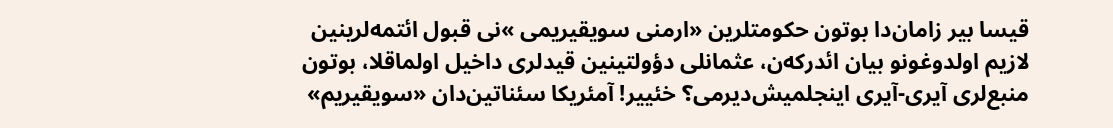قیسا بیر زامان‌دا بوتون حکومتلرین «ارمنی سویقیریمی »نی قبول ائتمه‌لرینین لازیم اولدوغونو بیان ائدرکه‌ن، عثمانلی دؤولتینین قیدلری داخیل اولماقلا، بوتون منبع‌لری آیری-آیری اینجلمیش‌دیرمی؟ خئییر! آمئریکا سئناتین‌دان «سویقیریم»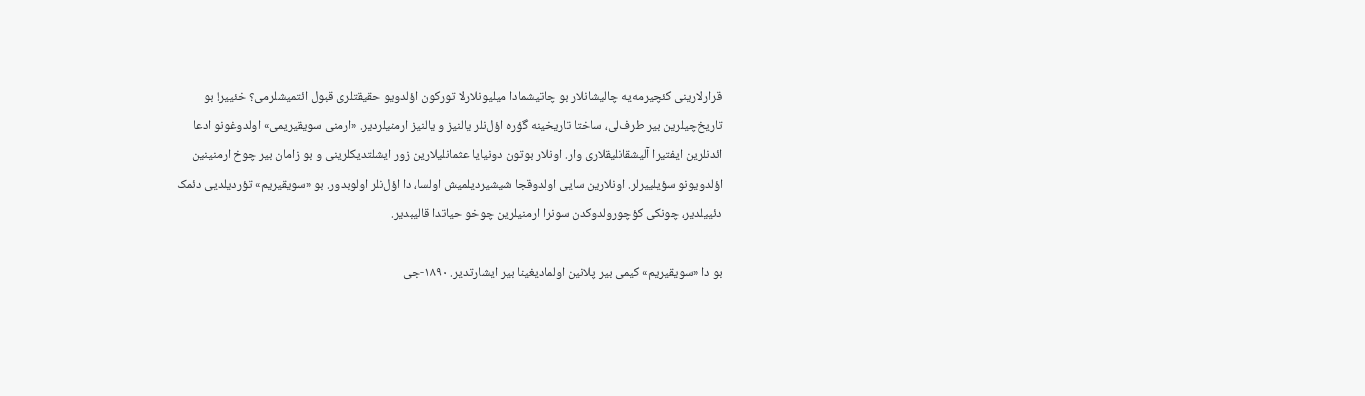قرارلارینی کئچیرمه‌یه چالیشانلار بو چاتیشمادا میلیونلارلا تورکون اؤلدویو حقیقتلری قبول ائتمیشلرمی؟ خئییر! بو تاریخ‌چیلرین بیر طرف‌لی، ساختا تاریخینه گؤره اؤل‌نلر یالنیز و یالنیز ارمنیلردیر. «ارمنی سویقیریمی» اولدوغونو ادعا ائد‌نلرین ایفتیرا آلیشقانلیقلاری وار. اونلار بوتون دونیایا عثمانلیلارین زور ایشلتدیکلرینی و بو زامان بیر چوخ ارمنینین اؤلدویونو سؤیلییرلر. اونلارین سایی اولدوقجا شیشیردیلمیش اولسا، دا اؤل‌نلر اولوبدور. بو «سویقیریم» تؤردیلدیی دئمک دئییلدیر، چونکی کؤچورولدوکدن سونرا ارمنیلرین چوخو حیاتدا قالیبدیر.

بو دا «سویقیریم» کیمی بیر پلانین اولمادیغینا بیر ایشارتدیر. ۱۸۹۰-جی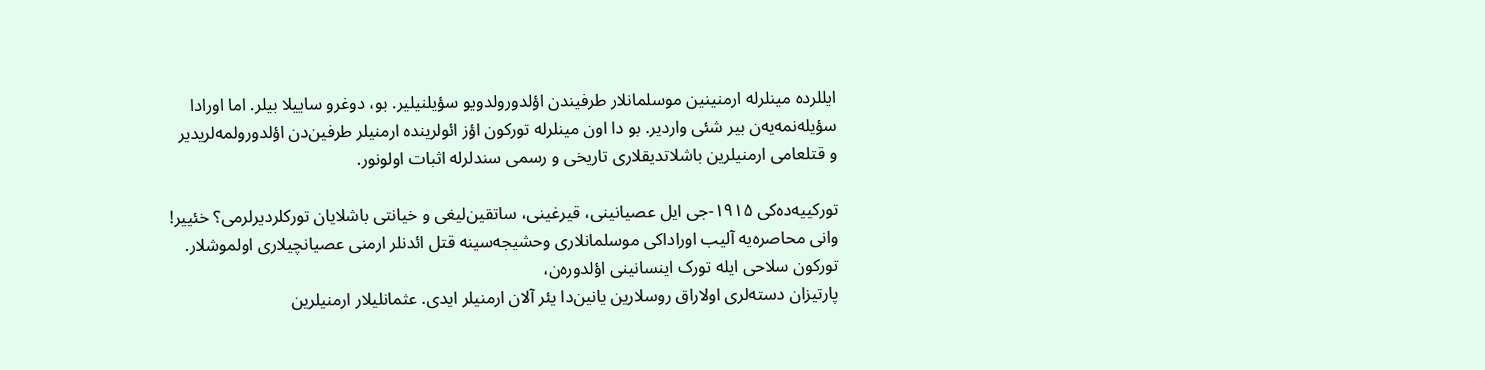ایللرده مینلرله ارمنینین موسلمانلار طرفیندن اؤلدورولدویو سؤیلنیلیر. بو، دوغرو ساییلا بیلر. اما اورادا سؤیله‌نمه‌یه‌ن بیر شئی واردیر. بو دا اون مینلرله تورکون اؤز ائولرینده ارمنیلر طرفین‌دن اؤلدورولمه‌لریدیر و قتلعامی ارمنیلرین باشلاتدیقلاری تاریخی و رسمی سندلرله اثبات اولونور.

تورکییه‌ده‌کی ۱۹۱۵-جی ایل عصیانینی، قیرغینی، ساتقین‌لیغی و خیانتی باشلایان تورکلردیرلرمی؟ خئییر! وانی محاصره‌یه آلیب اوراداکی موسلمانلاری وحشیجه‌سینه قتل ائد‌نلر ارمنی عصیانچیلاری اولموشلار. تورکون سلاحی ایله تورک اینسانینی اؤلدوره‌ن،
پارتیزان دسته‌لری اولاراق روسلارین یانین‌دا یئر آلان ارمنیلر ایدی. عثمانلیلار ارمنیلرین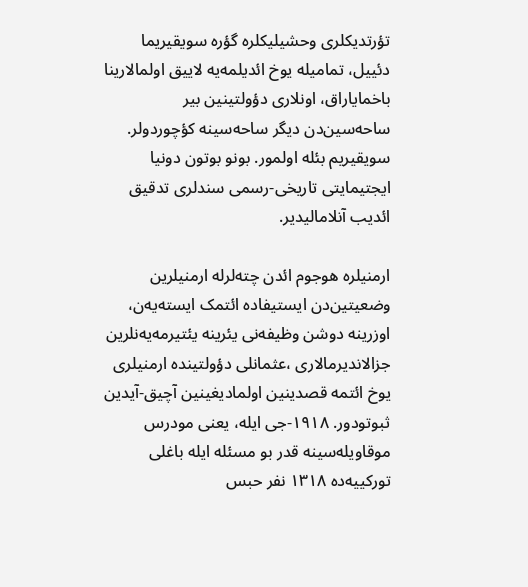تؤرتدیکلری وحشیلیکلره گؤره سویقیریما دئییل، تمامیله یوخ ائدیلمه‌یه لاییق اولمالارینا باخمایاراق، اونلاری دؤولتینین بیر ساحه‌سین‌دن دیگر ساحه‌سینه کؤچوردولر. سویقیریم بئله اولمور. بونو بوتون دونیا ایجتیمایتی تاریخی-رسمی سندلری تدقیق ائدیب آنلامالیدیر.

ارمنیلره هوجوم ائد‌ن چته‌لرله ارمنیلرین وضعیتین‌دن ایستیفاده ائتمک ایسته‌یه‌ن، اوزرینه دوشن وظیفه‌نی یئرینه یئتیرمه‌یه‌نلرین جزالاندیرمالاری ،عثمانلی دؤولتینده ارمنیلری یوخ ائتمه قصدینین اولمادیغینین آچیق-آیدین ثبوتودور. ۱۹۱۸-جی ایله، یعنی مودرس موقاویله‌سینه قدر بو مسئله ایله باغلی تورکییه‌ده ۱۳۱۸ نفر حبس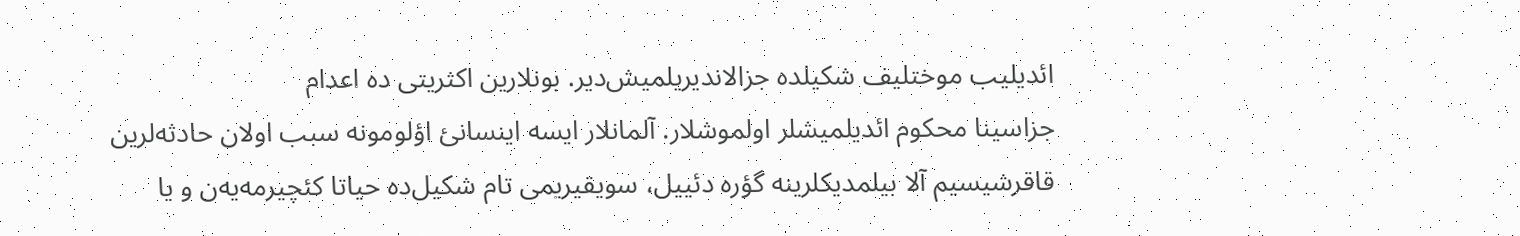ائدیلیب موختلیف شکیلده جزالاندیریلمیش‌دیر. بونلارین اکثریتی ده اعدام
جزاسینا محکوم ائدیلمیشلر اولموشلار. آلمانلار ایسه اینسانئ اؤلومونه سبب اولان حادثه‌لرین قاقرشیسیم آلا بیلمدیکلرینه گؤره دئییل، سویقیریمی تام شکیل‌ده حیاتا کئچیرمه‌یه‌ن و یا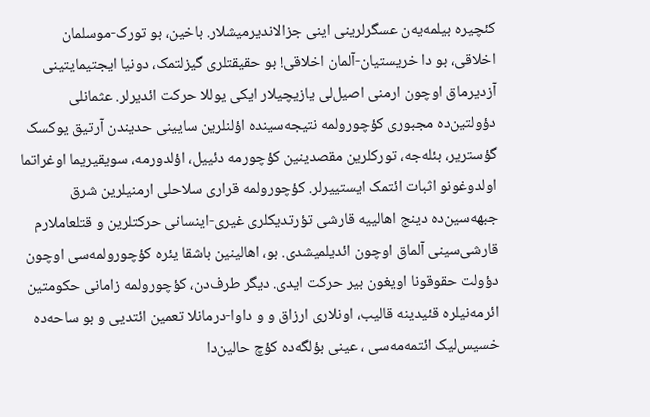کئچیره بیلمه‌یه‌ن عسگرلرینی اینی جزالاندیرمیشلار. باخین، بو تورک-موسلمان اخلاقی، بو دا خریستیان-آلمان اخلاقی! بو حقیقتلری گیزلتمک، دونیا ایجتیمایتینی آزدیرماق اوچون ارمنی اصیل‌لی یازیچیلار ایکی یوللا حرکت ائدیرلر. عثمانلی دؤولتین‌ده مجبوری کؤچورولمه نتیجه‌سینده اؤلنلرین سایینی حدیندن آرتیق یوکسک گؤستریر، بئله‌جه، تورکلرین مقصدینین کؤچورمه دئییل، اؤلدورمه، سویقیریما اوغراتما اولدوغونو اثبات ائتمک ایستییرلر. کؤچورولمه قراری سلاحلی ارمنیلرین شرق جبهه‌سین‌ده دینج اهالییه قارشی تؤرتدیکلری غیری-اینسانی حرکتلرین و قتلعاملارم قارشی‌سینی آلماق اوچون ائدیلمیشدی. بو، اهالینین باشقا یئره کؤچورولمه‌سی اوچون دؤولت حقوقونا اویغون بیر حرکت ایدی. دیگر طرف‌دن، کؤچورولمه زامانی حکومتین ائرمه‌نیلره قئیدینه قالیب، اونلاری ارزاق و و داوا-درمانلا تعمین ائتدیی و بو ساحه‌ده خسیس‌لیک ائتمه‌مه‌سی ، عینی بؤلگه‌ده کؤچ حالین‌دا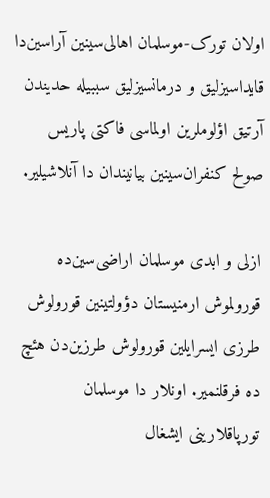اولان تورک-موسلمان اهالی‌سینین آراسین‌دا قایداسیزلیق و درمانسیزلیق سببیله حدیندن آرتیق اؤلوملرین اولماسی فاکتی پاریس صولح کنفران‌سینین بیانیندان دا آنلاشیلیر.

از‌لی و ابدی موسلمان اراضی‌سین‌ده قورولموش ارمنیستان دؤولتینین قورولوش طرزی ایسرایلین قورولوش طرزین‌دن هئچ ده فرقلنمیر. اونلار دا موسلمان تورپاقلارینی ایشغال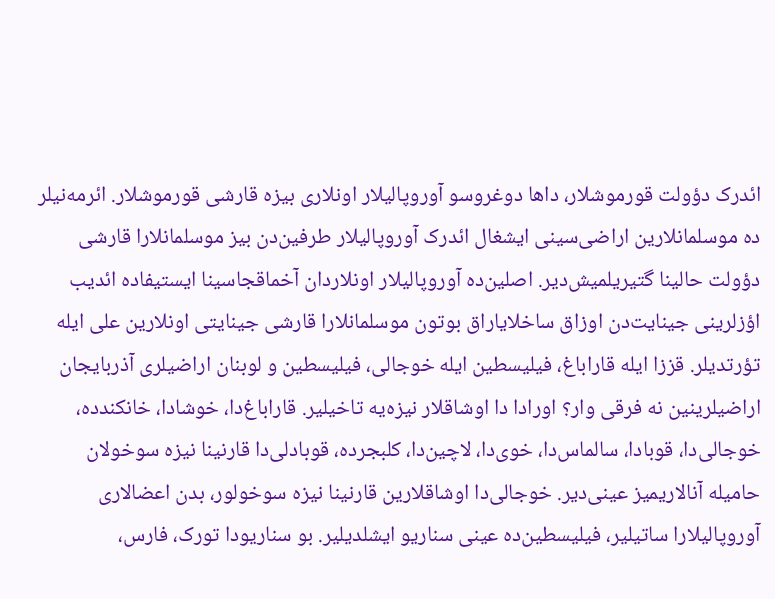ائد‌رک دؤولت قورموشلار، داها دوغروسو آوروپالیلار اونلاری بیزه قارشی قورموشلار. ائرمه‌نیلر ده موسلمانلارین اراضی‌سینی ایشغال ائد‌رک آوروپالیلار طرفین‌دن بیز موسلمانلارا قارشی دؤولت حالینا گتیریلمیش‌دیر. اصلین‌ده آوروپالیلار اونلاردان آخماقجاسینا ایستیفاده ائدیب اؤزلرینی جینایت‌دن اوزاق ساخلایاراق بوتون موسلمانلارا قارشی جینایتی اونلارین علی ایله تؤرتدیلر. قززا ایله قاراباغ، فیلیسطین ایله خوجالی، فیلیسطین و لوبنان اراضیلری آذربایجان اراضیلرینین نه فرقی وار؟ اورادا دا اوشاقلار نیزه‌یه تاخیلیر. قاراباغ‌دا، خوشادا، خانکندده، خوجالی‌دا، قوبادا، سالماس‌دا، خوی‌دا، لاچین‌دا، کلبجرده، قوبادلی‌دا قارنینا نیزه سوخولان حامیله آنالاریمیز عینی‌دیر. خوجالی‌دا اوشاقلارین قارنینا نیزه سوخولور، بدن اعضالاری آوروپالیلارا ساتیلیر، فیلیسطین‌ده عینی سناریو ایشلدیلیر. بو سناریودا تورک، فارس،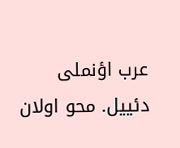عرب اؤنملی دئییل. محو اولان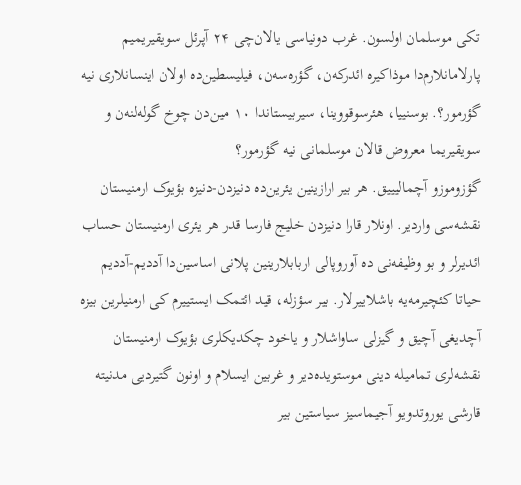تکی موسلمان اولسون. غرب دونیاسی یالان‌چی ۲۴ آپرئل سویقیریمیم پارلامانلارم‌دا موذاکیره ائدرکه‌ن، گؤره‌سه‌ن، فیلیسطین‌ده اولان اینسانلاری نیه گؤرمور؟. بوسنییا، هئرسوقووینا، سیربیستاندا ۱۰ مین‌دن چوخ گوله‌لنه‌ن و سویقیریما معروض قالان موسلمانی نیه گؤرمور؟
گؤزوموزو آچمالیییق. هر بیر ارازینین یئرین‌ده دنیزدن-دنیزه بؤیوک ارمنیستان نقشه‌سی واردیر. اونلار قارا دنیزدن خلیج فارسا قدر هر یئری ارمنیستان حساب ائدیرلر و بو وظیفه‌نی ده آوروپالی اربابلارینین پلانی اساسین‌دا آددیم-آددیم حیاتا کئچیرمه‌یه باشلاییرلار. بیر سؤزله، قید ائتمک ایستییرم کی ارمنیلرین بیزه آچدیغی آچیق و گیزلی ساواشلار و یاخود چکدیکلری بؤیوک ارمنیستان نقشه‌لری تمامیله دینی موستویده‌دیر و غربین ایسلام و اونون گتیردیی مدنیته قارشی یوروتدویو آجیماسیز سیاستین بیر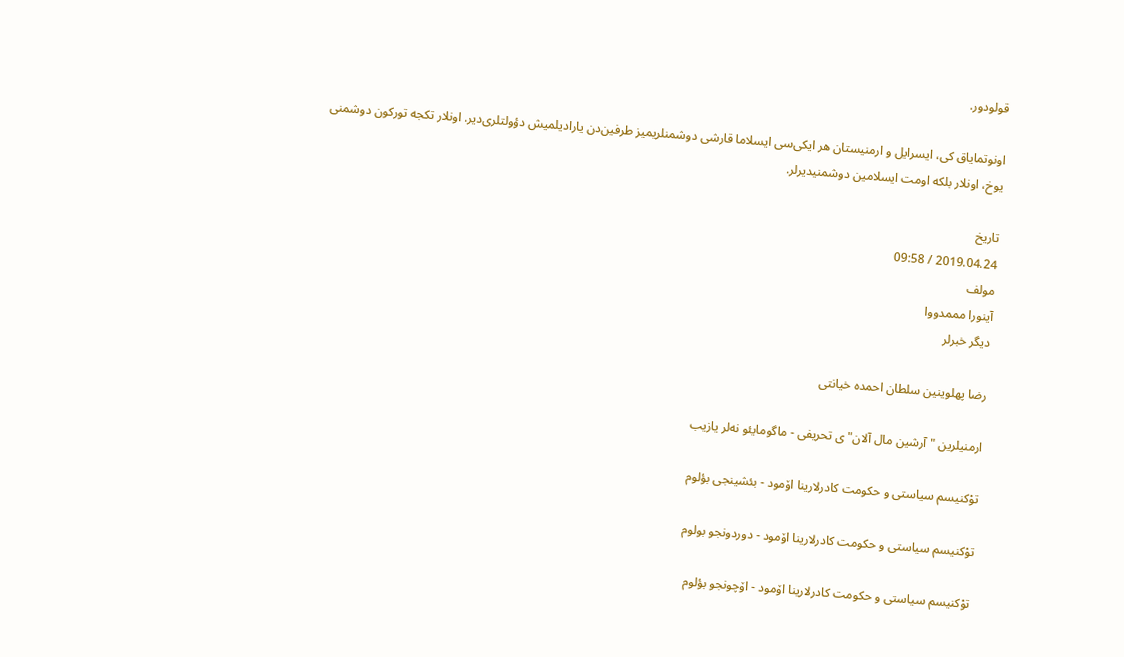قولودور.

اونوتمایاق کی، ایسرایل و ارمنیستان هر ایکی‌سی ایسلاما قارشی دوشمنلریمیز طرفین‌دن یارادیلمیش دؤولتلری‌دیر. اونلار تکجه تورکون دوشمنی یوخ، اونلار بلکه اومت ایسلامین دوشمنیدیرلر.

تاریخ
2019.04.24 / 09:58
مولف
آینورا مممدووا
دیگر خبرلر

رضا پهلوینین سلطان احمده خیانتی

ارمنیلرین "آرشین مال آلان"ی تحریفی - ماگومایئو نه‌لر یازیب

توْکنیسم سیاستی و حکومت کادرلارینا اۆمود - بئشینجی بؤلوم

توْکنیسم سیاستی و حکومت کادرلارینا اۆمود - دوردونجو بولوم

توْکنیسم سیاستی و حکومت کادرلارینا اۆمود - اۆچونجو بؤلوم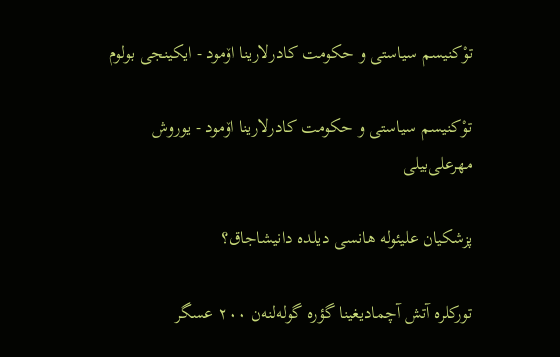توْکنیسم سیاستی و حکومت کادرلارینا اۆمود - ایکینجی بولوم

توْکنیسم سیاستی و حکومت کادرلارینا اۆمود - یوروش مهرعلی‌بیلی

پزشکیان علیئوله هانسی دیلده دانیشاجاق؟

تورکلره آتش آچمادیغینا گؤره گوله‌لنه‌ن ۲۰۰ عسگر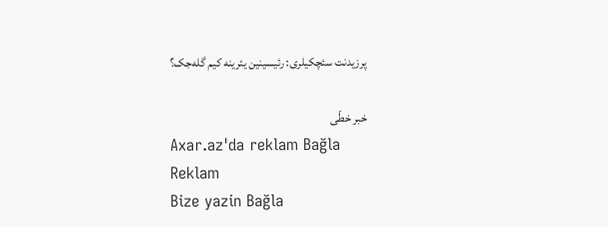پرزیدنت سئچکیلری: رئیسینین یئرینه کیم گله‌جک؟

خبر خطّی
Axar.az'da reklam Bağla
Reklam
Bize yazin Bağla